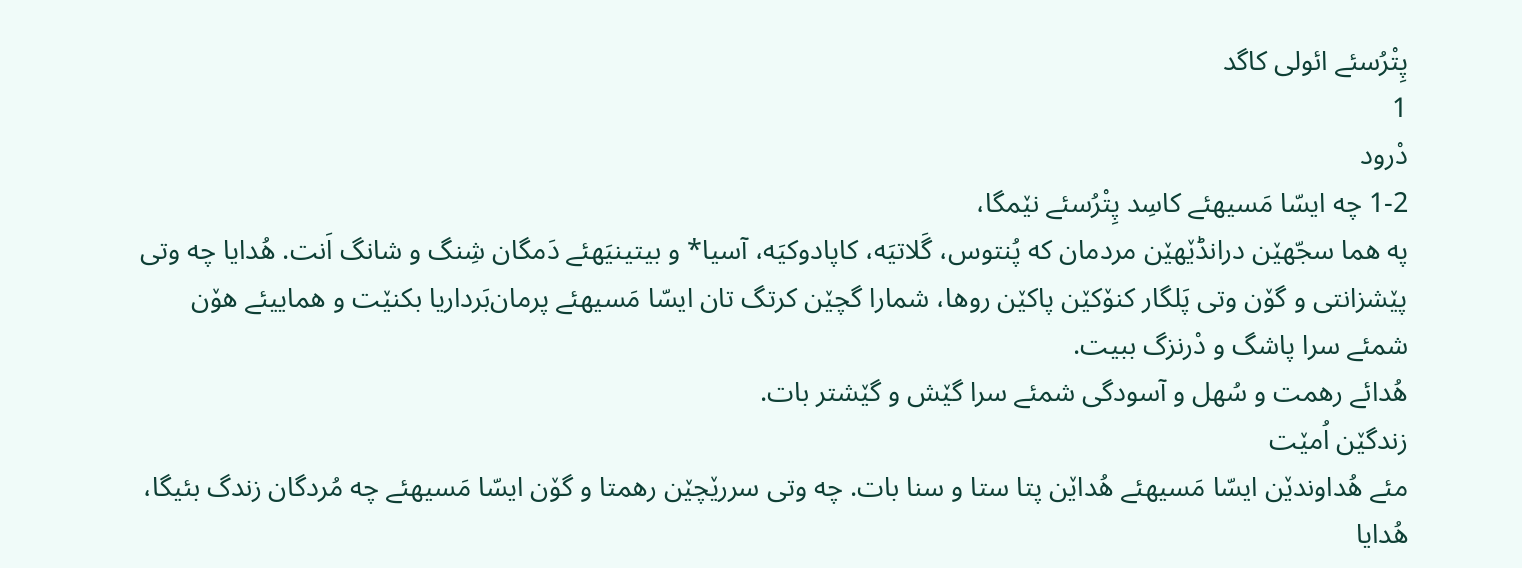پِتْرُسئے ائولی کاگد
1
دْرود
1-2 چه ایسّا مَسیهئے کاسِد پِتْرُسئے نێمگا،
په هما سجّهێن درانڈێهێن مردمان که پُنتوس، گَلاتیَه، کاپادوکیَه، آسیا* و بیتینیَهئے دَمگان شِنگ و شانگ اَنت. هُدایا چه وتی پێشزانتی و گۆن وتی پَلگار کنۆکێن پاکێن روها، شمارا گچێن کرتگ تان ایسّا مَسیهئے پرمان‌بَرداریا بکنێت و هماییئے هۆن شمئے سرا پاشگ و دْرنزگ ببیت.
هُدائے رهمت و سُهل و آسودگی شمئے سرا گێش و گێشتر بات.
زندگێن اُمێت
مئے هُداوندێن ایسّا مَسیهئے هُداێن پتا ستا و سنا بات. چه وتی سررێچێن رهمتا و گۆن ایسّا مَسیهئے چه مُردگان زندگ بئیگا، هُدایا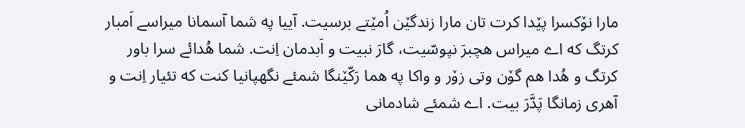مارا نۆکسرا پێدا کرت تان مارا زندگێن اُمێتے برسیت. آییا په شما آسمانا میراسے اَمبار کرتگ که اے میراس هچبرَ نپوسّیت، گارَ نبیت و اَبدمان اِنت. شما هُدائے سرا باور کرتگ و هُدا هم گۆن وتی زۆر و واکا په هما رَکّێنگا شمئے نگهپانیا کنت که تئیار اِنت و آهری زمانگا پَدَّرَ بیت. اے شمئے شادمانی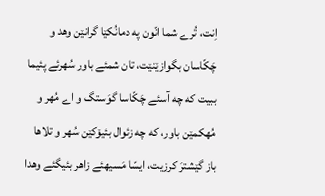اِنت، تُرے شما انّون په دمانُکێا گرانێن وهد و چَکّاسان بگوازێنێت، تان شمئے باور سُهرئے پئیما ببیت که چه آسئے چَکّاسا گوَستگ و اے مُهر و مُهکمێن باور، که چه زئوال بئیۆکێن سُهر و تلاها باز گێشترَ کرزیت، ایسّا مَسیهئے زاهر بئیگئے وهدا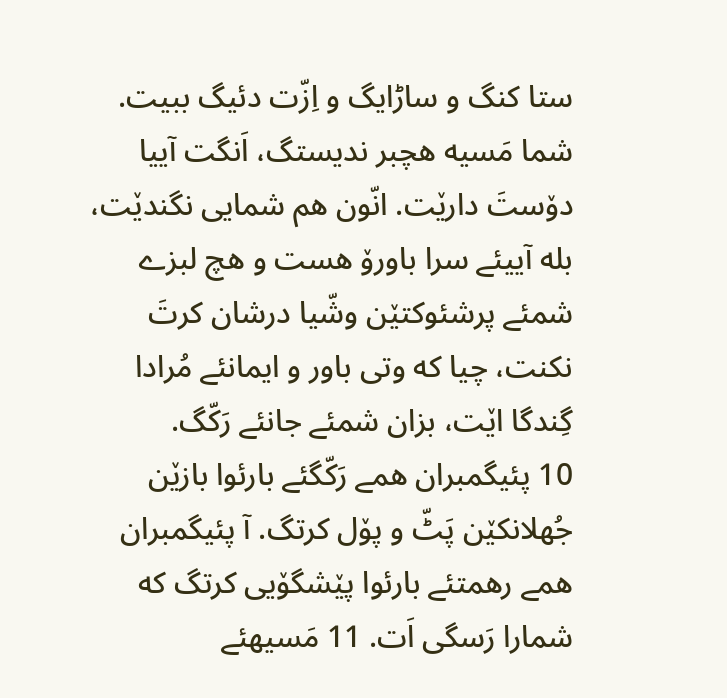ستا کنگ و ساڑایگ و اِزّت دئیگ ببیت. شما مَسیه هچبر ندیستگ، اَنگت آییا دۆستَ دارێت. انّون هم شمایی نگندێت، بله آییئے سرا باورۆ هست و هچ لبزے شمئے پرشئوکتێن وشّیا درشان کرتَ نکنت، چیا که وتی باور و ایمانئے مُرادا گِندگا اێت، بزان شمئے جانئے رَکّگ.
10 پئیگمبران همے رَکّگئے بارئوا بازێن جُهلانکێن پَٹّ و پۆل کرتگ. آ پئیگمبران همے رهمتئے بارئوا پێشگۆیی کرتگ که شمارا رَسگی اَت. 11 مَسیهئے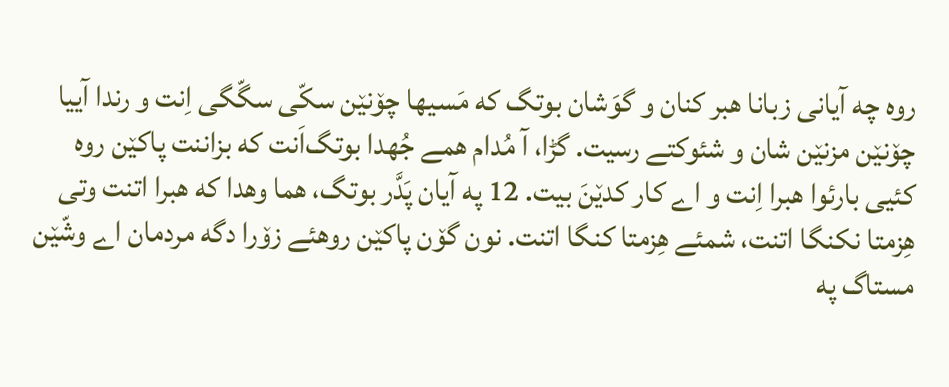روه چه آیانی زبانا هبر کنان و گوَشان بوتگ که مَسیها چۆنێن سکّی سگّگی اِنت و رندا آییا چۆنێن مزنێن شان و شئوکتے رسیت. گڑا، آ مُدام همے جُهدا بوتگ‌اَنت که بزاننت پاکێن روه کئیی بارئوا هبرا اِنت و اے کار کدێنَ بیت. 12 په آیان پَدَّر بوتگ، هما وهدا که هبرا اتنت وتی هِزمتا نکنگا اتنت، شمئے هِزمتا کنگا اتنت. نون گۆن پاکێن روهئے زۆرا دگه مردمان اے وشّێن مستاگ په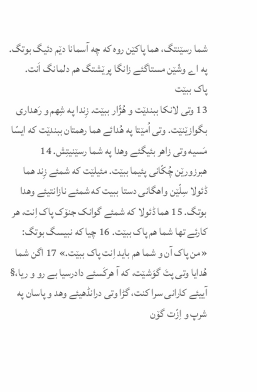شما رسێنتگ، هما پاکێن روه که چه آسمانا دێم دئیگ بوتگ. په اے وشّێن مستاگئے زانگا پرێشتگ هم دلمانگ اَنت.
پاک ببێت
13 وتی لانکا ببندێت و هُژّار ببێت. زِندا په شِهم و رَهداری بگوازێنێت. وتی اُمێتا په هُدائے هما رهمتان ببندێت که ایسّا مَسیه وتی زاهر بئیگئے وهدا په شما رسێنیتِش. 14 هبرزورێن چُکّانی پئیما ببێت. مئیلێت که شمئے زِند هما ڈئولا سِلّێن واهگانی دستا ببیت که شمئے نازانتیئے وهدا بوتگ. 15 هما ڈئولا که شمئے گوانک جنۆک پاک اِنت، هر کارئے تها شما هم پاک ببێت. 16 چیا که نبیسگ بوتگ: «من پاک آن و شما هم باید اِنت پاک ببێت.» 17 اگن شما هُدایا وتی پتَ گوَشێت، که آ هرکَسئے دادرسیا بے رو و ریا،§ آییئے کارانی سرا کنت، گڑا وتی درانڈهیئے وهد و پاسان په شرپ و اِزّت گۆن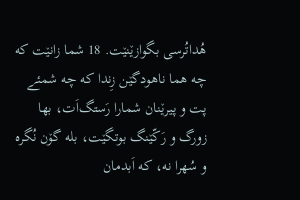هُداتُرسی بگوازێنێت. 18 شما زانێت که چه هما ناهودگێن زِندا که چه شمئے پت و پیرێنان شمارا رَستگ‌اَت، بها زورگ و رَکّێنگ بوتگێت، بله گۆن نُگره و سُهرا نه، که اَبدمان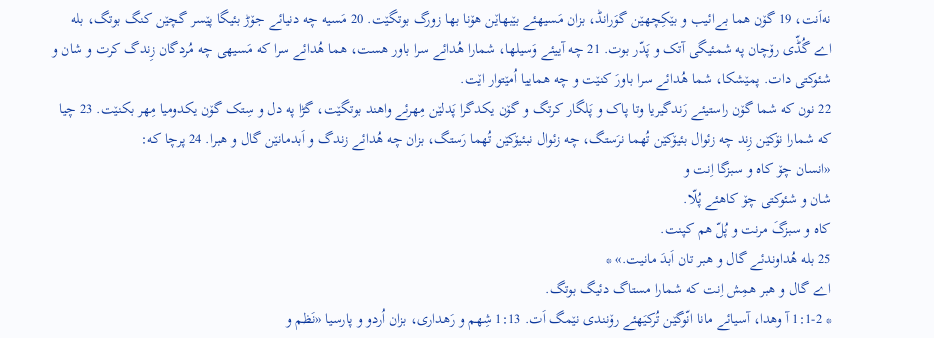نه‌اَنت، 19 گۆن هما بےائیب و بێکِچهێن گوَرانڈ، بزان مَسیهئے بێبهاێن هۆنا بها زورگ بوتگێت. 20 مَسیه چه دنیائے جۆڑ بئیگا پێسر گچێن کنگ بوتگ، بله اے گُڈّی رۆچان په شمئیگی آتک و پَدّر بوت. 21 چه آییئے وَسیلها، شمارا هُدائے سرا باور هست، هما هُدائے سرا که مَسیهی چه مُردگان زِندگ کرت و شان و شئوکتی دات. پمێشکا، شما هُدائے سرا باورَ کنێت و چه هماییا اُمێتوار اێت.
22 نون که شما گۆن راستیئے رَندگیریا وتا پاک و پَلگار کرتگ و گۆن یکدگرا پَدلێن مِهرئے واهند بوتگێت، گڑا په دل و سِتک گۆن یکدومیا مِهر بکنێت. 23 چیا که شمارا نۆکێن زِند چه زئوال بئیۆکێن تُهما نرَستگ، چه زئوال نبئیۆکێن تُهما رَستگ، بزان چه هُدائے زندگ و اَبدمانێن گال و هبرا. 24 پرچا که:
«انسان چۆ کاه و سبزگا اِنت و
شان و شئوکتی چۆ کاهئے پُلّا.
کاه و سبزگَ مرنت و پُلّ هم کپنت.
25 بله هُداوندئے گال و هبر تان اَبدَ مانیت.» *
اے گال و هبر همِش اِنت که شمارا مستاگ دئیگ بوتگ.
* 1:1-2 آ وهدا، آسیائے مانا انّوگێن تُرکیَهئے رۆنندی نێمگ اَت. 1:13 شِهم و رَهداری، بزان اُردو و پارسیا «نَظم و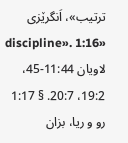ترتیب»، اَنگرێزی «discipline». 1:16 لاویان 11:44-45، 19:2، 20:7. § 1:17 رو و ریا، بزان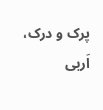پرک و درک، اَربی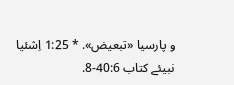و پارسیا «تبعیض». * 1:25 اِشئیا نبیئے کتاب 40:6-8.